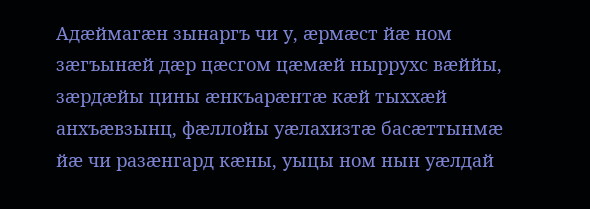Адæймагæн зынаргъ чи у, æрмæст йæ ном зæгъынæй дæр цæсгом цæмæй ныррухс вæййы, зæрдæйы цины æнкъарæнтæ кæй тыххæй анхъæвзынц, фæллойы уæлахизтæ басæттынмæ йæ чи разæнгард кæны, уыцы ном нын уæлдай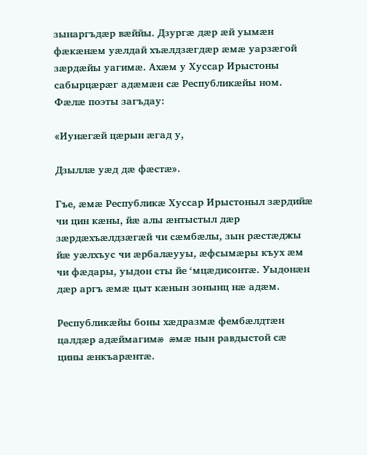зынаргъдæр вæййы. Дзургæ дæр æй уымæн фæкæнæм уæлдай хъæлдзæгдæр æмæ уарзæгой зæрдæйы уагимæ. Ахæм у Хуссар Ирыстоны сабырцæрæг адæмæн сæ Республикæйы ном. Фæлæ поэты загъдау:

«Иунæгæй цæрын æгад у,

Дзыллæ уæд дæ фæстæ».

Гъе, æмæ Республикæ Хуссар Ирыстоныл зæрдийæ чи цин кæны, йæ алы æнтыстыл дæр зæрдæхъæлдзæгæй чи сæмбæлы, зын рæстæджы йæ уæлхъус чи æрбалæууы, æфсымæры къух æм чи фæдары, уыдон сты йе ‘мцæдисонтæ. Уыдонæн дæр аргъ æмæ цыт кæнын зонынц нæ адæм.

Республикæйы боны хæдразмæ фембæлдтæн цалдæр адæймагимæ æмæ нын равдыстой сæ цины æнкъарæнтæ.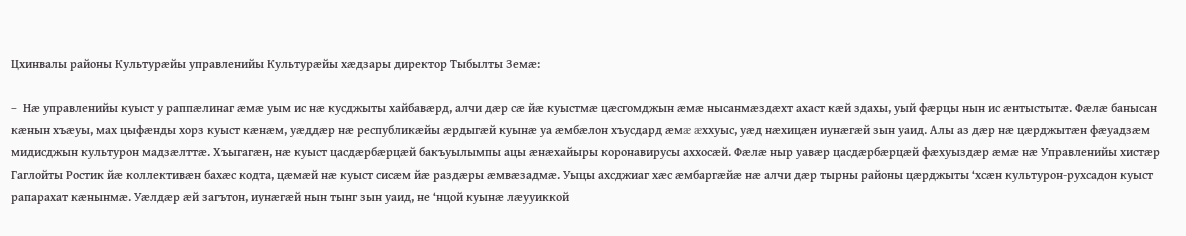Цхинвалы районы Культурæйы управленийы Культурæйы хæдзары директор Тыбылты Земæ:

–  Нæ управленийы куыст у раппæлинаг æмæ уым ис нæ кусджыты хайбавæрд, алчи дæр сæ йæ куыстмæ цæсгомджын æмæ нысанмæздæхт ахаст кæй здахы, уый фæрцы нын ис æнтыстытæ. Фæлæ банысан кæнын хъæуы, мах цыфæнды хорз куыст кæнæм, уæддæр нæ республикæйы æрдыгæй куынæ уа æмбæлон хъусдард æмæ æххуыс, уæд нæхицæн иунæгæй зын уаид. Алы аз дæр нæ цæрджытæн фæуадзæм мидисджын культурон мадзæлттæ. Хъыгагæн, нæ куыст цасдæрбæрцæй бакъуылымпы ацы æнæхайыры коронавирусы аххосæй. Фæлæ ныр уавæр цасдæрбæрцæй фæхуыздæр æмæ нæ Управленийы хистæр Гаглойты Ростик йæ коллективæн бахæс кодта, цæмæй нæ куыст сисæм йæ раздæры æмвæзадмæ. Уыцы ахсджиаг хæс æмбаргæйæ нæ алчи дæр тырны районы цæрджыты ‘хсæн культурон-рухсадон куыст рапарахат кæнынмæ. Уæлдæр æй загътон, иунæгæй нын тынг зын уаид, не ‘нцой куынæ лæууиккой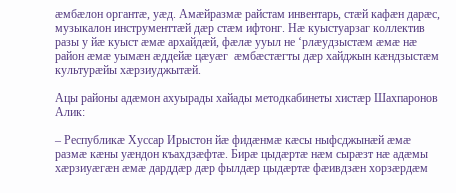æмбæлон органтæ, уæд. Амæйразмæ райстам инвентарь, стæй кафæн дарæс, музыкалон инструменттæй дæр стæм ифтонг. Нæ куыстуарзаг коллектив разы у йæ куыст æмæ архайдæй, фæлæ ууыл не ‘рлæудзыстæм æмæ нæ район æмæ уымæн æддейæ цæуæг  æмбæстæгты дæр хайджын кæндзыстæм культурæйы хæрзиуджытæй.

Ацы районы адæмон ахуырады хайады методкабинеты хистæр Шахпаронов Алик:

– Республикæ Хуссар Ирыстон йæ фидæнмæ кæсы ныфсджынæй æмæ размæ кæны уæндон къахдзæфтæ. Бирæ цыдæртæ нæм сырæзт нæ адæмы хæрзиуæгæн æмæ дарддæр дæр фылдæр цыдæртæ фæивдзæн хорзæрдæм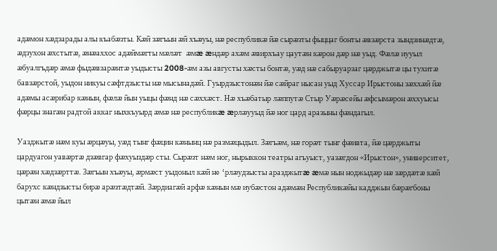адæмон хæдзарады алы къабæзты. Кæй зæгъын æй хъæуы, нæ республикæ йæ сырæзты фыццаг бонты æвзæрста зындзинæдтæ, æдзухон æхстытæ, æнæаххос адæймæгты мæлæт  æмæ æндæр ахæм æвирхъау цаутæн кæрон дæр нæ уыд. Фæлæ иууыл æбуалгъдæр æмæ фыдæвзарæнтæ уыдысты 2008-æм азы августы хæсты бонтæ, уæд нæ сабыруарзаг цæрджытæ цы тухитæ бавзæрстой, уыдон никуы сæфтдзысты нæ мысынадæй. Гуырдзыстонæн йæ сæйраг нысан уыд Хуссар Ирыстоны зæххæй йæ адæмы асæрибар кæнын, фæлæ йын уыцы фæнд нæ сæххæст. Нæ хъæбатыр лæппутæ Стыр Уæрæсейы æфсымæрон æххуысы фæрцы знагæн радтой аккаг ныхкъуырд æмæ нæ республикæ æрлæууыд йæ ног цард аразыны фæндагыл.

Уазджытæ нæм куы æрцæуы, уæд тынг фæцин кæнынц нæ размæцыдыл. Зæгъæм, нæ горæт тынг фæивта, йæ цæрджыты цардуагон уавæртæ дзæвгар фæхуыздæр сты. Сырæзт нæм ног, нырыккон театры агъуыст, уазæгдон «Ирыстон», университет, цæрæн хæдзæрттæ. Зæгъын хъæуы, æрмæст уыдоныл кæй не ‘рлæудзысты аразджытæ æмæ нын ноджыдæр нæ зæрдæтæ кæй барухс кæндзысты бирæ арæзтæдтæй. Зæрдиагæй арфæ кæнын мæ иубæстон адæмæн Республикæйы кадджын бæрæгбоны цытæн æмæ йыл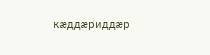кæддæриддæр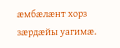æмбæлæнт хорз зæрдæйы уагимæ.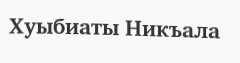Хуыбиаты Никъала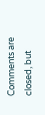Comments are closed, but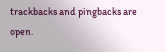trackbacks and pingbacks are open.